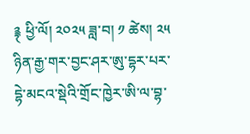࿑ ཕྱི་ལོ། ༢༠༢༥ ཟླ་བ། ༡ ཚེས། ༢༥ ཉིན་རྒྱ་གར་བྱང་ཤར་ཨུ་དྷར་པར་དྷེ་མངའ་སྡེའི་གྲོང་ཁྱེར་ཨི་ལ་བྷ་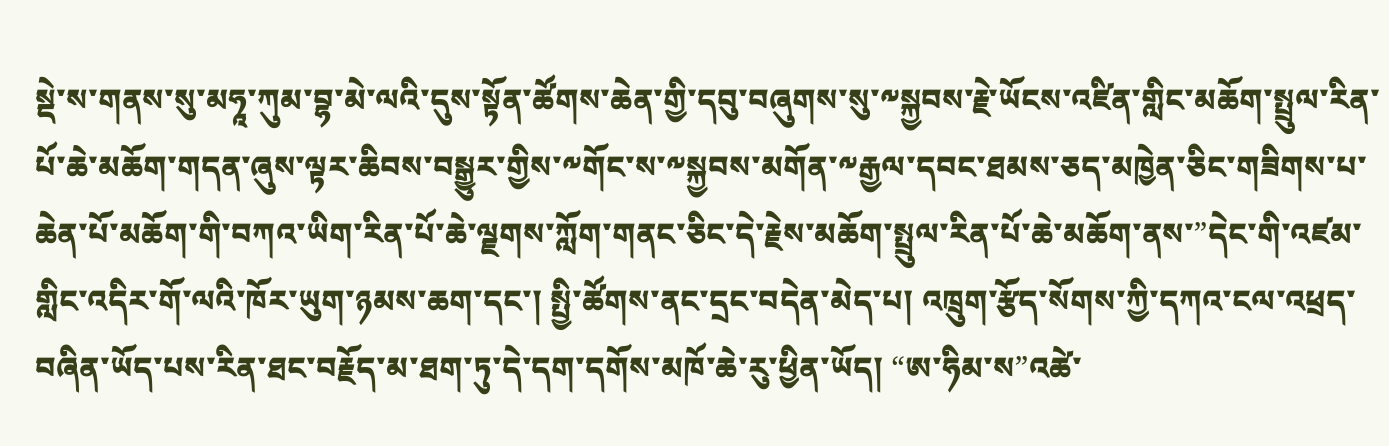སྡེ་ས་གནས་སུ་མཧཱ་ཀུམ་བྷ་མེ་ལའི་དུས་སྟོན་ཚོགས་ཆེན་གྱི་དབུ་བཞུགས་སུ་༸སྐྱབས་རྗེ་ཡོངས་འཛིན་གླིང་མཆོག་སྤྲུལ་རིན་པོ་ཆེ་མཆོག་གདན་ཞུས་ལྟར་ཆིབས་བསྒྱུར་གྱིས་༸གོང་ས་༸སྐྱབས་མགོན་༸རྒྱལ་དབང་ཐམས་ཅད་མཁྱེན་ཅིང་གཟིགས་པ་ཆེན་པོ་མཆོག་གི་བཀའ་ཡིག་རིན་པོ་ཆེ་ལྗགས་ཀློག་གནང་ཅིང་དེ་རྗེས་མཆོག་སྤྲུལ་རིན་པོ་ཆེ་མཆོག་ནས་”དེང་གི་འཛམ་གླིང་འདིར་གོ་ལའི་ཁོར་ཡུག་ཉམས་ཆག་དང་། སྤྱི་ཚོགས་ནང་དྲང་བདེན་མེད་པ། འཁྲུག་རྩོད་སོགས་ཀྱི་དཀའ་ངལ་འཕྲད་བཞིན་ཡོད་པས་རིན་ཐང་བརྗོད་མ་ཐག་ཏུ་དེ་དག་དགོས་མཁོ་ཆེ་རུ་ཕྱིན་ཡོད། “ཨ་ཧིམ་ས”འཚེ་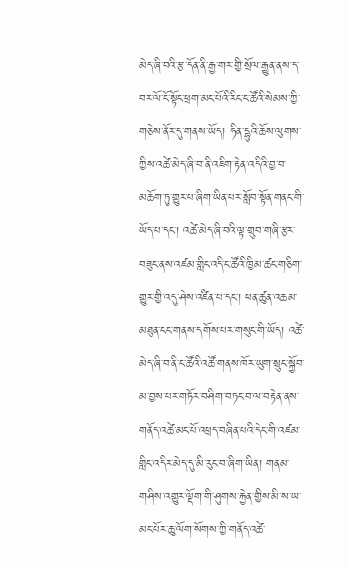མེད་ཞི་བའི་རྩ་དོན་ནི་རྒྱ་གར་གྱི་སྲོལ་རྒྱུན་ནས་ད་བར་ལོ་ངོ་སྟོང་ཕྲག་མང་པོའི་རིང་ང་ཚོའི་སེམས་ཀྱི་གཅེས་ནོར་དུ་གནས་ཡོད། ཧིན་དྷུའི་ཆོས་ལུགས་ཀྱིས་འཚེ་མེད་ཞི་བ་ནི་འཇིག་རྟེན་འདིའི་བྱ་བ་མཆོག་ཏུ་གྱུར་པ་ཞིག་ཡིན་པར་སློབ་སྟོན་གནང་གི་ཡོད་པ་དང་། འཚེ་མེད་ཞི་བའི་ལྟ་གྲུབ་གཞི་རྩར་བཟུང་ནས་འཛམ་གླིང་འདི་ང་ཚོའི་ཁྱིམ་ཚང་གཅིག་གྱུར་གྱི་འདུ་ཤེས་འཛིན་པ་དང་། ཕན་ཚུན་འཆམ་མཐུན་ངང་གནས་དགོས་པར་གསུང་གི་ཡོད། འཚེ་མེད་ཞི་བ་ནི་ང་ཚོའི་འཚོ་གནས་ཁོར་ཡུག་སྲུང་སྐྱོབ་མ་བྱས་པར་གཏོར་བཤིག་བཏང་བ་ལ་བརྟེན་ནས་གནོད་འཚེ་མང་པོ་འཕྲད་བཞིན་པའི་དེང་གི་འཛམ་གླིང་འདིར་མེད་དུ་མི་རུང་བ་ཞིག་ཡིན། གནམ་གཤིས་འགྱུར་ལྡོག་གི་ཤུགས་རྐྱེན་གྱིས་མི་ས་ཡ་མང་པོར་ཆུ་ལོག་སོགས་ཀྱི་གནོད་འཚེ་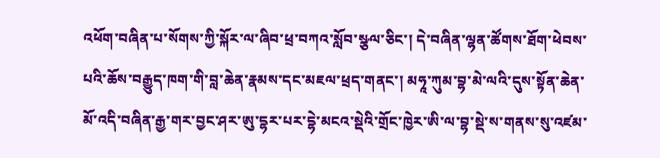འཕོག་བཞིན་པ་སོགས་ཀྱི་སྐོར་ལ་ཞིབ་ཕྲ་བཀའ་སློབ་སྩལ་ཅིང་། དེ་བཞིན་ལྷན་ཚོགས་ཐོག་ཕེབས་པའི་ཆོས་བརྒྱུད་ཁག་གི་བླ་ཆེན་རྣམས་དང་མཇལ་ཕྲད་གནང་། མཧཱ་ཀུམ་བྷ་མེ་ལའི་དུས་སྟོན་ཆེན་མོ་འདི་བཞིན་རྒྱ་གར་བྱང་ཤར་ཨུ་དྷར་པར་དྷེ་མངའ་སྡེའི་གྲོང་ཁྱེར་ཨི་ལ་བྷ་སྡེ་ས་གནས་སུ་འཛམ་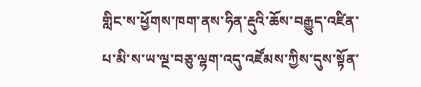གླིང་ས་ཕྱོགས་ཁག་ནས་ཧིན་རྡུའི་ཆོས་བརྒྱུད་འཛིན་པ་མི་ས་ཡ་ལྔ་བཅུ་ལྷག་འདུ་འཛོམས་ཀྱིས་དུས་སྟོན་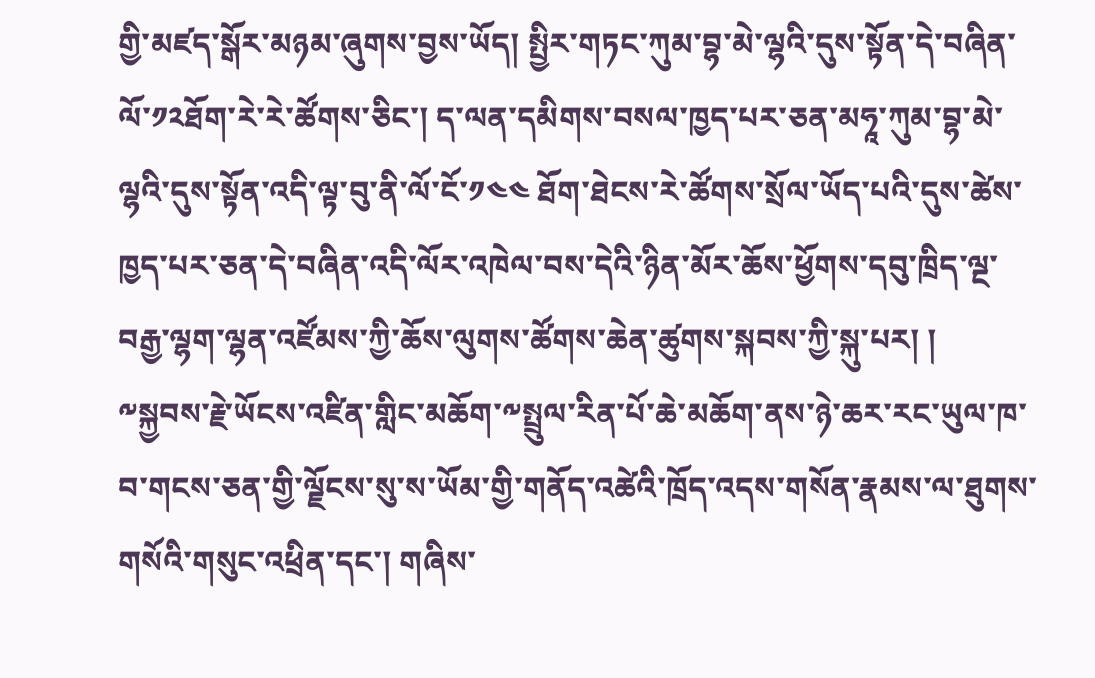གྱི་མཛད་སྒོར་མཉམ་ཞུགས་བྱས་ཡོད། སྤྱིར་གཏང་ཀུམ་བྷ་མེ་ལྷའི་དུས་སྟོན་དེ་བཞིན་ལོ་༡༢ཐོག་རེ་རེ་ཚོགས་ཅིང་། ད་ལན་དམིགས་བསལ་ཁྱད་པར་ཅན་མཧཱ་ཀུམ་བྷ་མེ་ལྷའི་དུས་སྟོན་འདི་ལྟ་བུ་ནི་ལོ་ངོ་༡༤༤ ཐོག་ཐེངས་རེ་ཚོགས་སྲོལ་ཡོད་པའི་དུས་ཚེས་ཁྱད་པར་ཅན་དེ་བཞིན་འདི་ལོར་འཁེལ་བས་དེའི་ཉིན་མོར་ཆོས་ཕྱོགས་དབུ་ཁྲིད་ལྔ་བརྒྱ་ལྷག་ལྷན་འཛོམས་ཀྱི་ཆོས་ལུགས་ཚོགས་ཆེན་ཚུགས་སྐབས་ཀྱི་སྐུ་པར། །
༸སྐྱབས་རྗེ་ཡོངས་འཛིན་གླིང་མཆོག་༸སྤྲུལ་རིན་པོ་ཆེ་མཆོག་ནས་ཉེ་ཆར་རང་ཡུལ་ཁ་བ་གངས་ཅན་གྱི་ལྗོངས་སུ་ས་ཡོམ་གྱི་གནོད་འཚེའི་ཁྲོད་འདས་གསོན་རྣམས་ལ་ཐུགས་གསོའི་གསུང་འཕྲིན་དང་། གཞིས་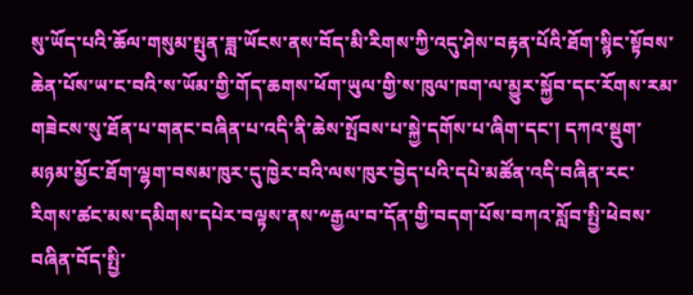སུ་ཡོད་པའི་ཆོལ་གསུམ་སྤུན་ཟླ་ཡོངས་ནས་བོད་མི་རིགས་ཀྱི་འདུ་ཤེས་བརྟན་པོའི་ཐོག་སྙིང་སྟོབས་ཆེན་པོས་ཡ་ང་བའི་ས་ཡོམ་གྱི་གོད་ཆགས་ཕོག་ཡུལ་གྱི་ས་ཁུལ་ཁག་ལ་མྱུར་སྐྱོབ་དང་རོགས་རམ་གཟེངས་སུ་ཐོན་པ་གནང་བཞིན་པ་འདི་ནི་ཆེས་སྤོབས་པ་སྐྱེ་དགོས་པ་ཞིག་དང་། དཀའ་སྡུག་མཉམ་མྱོང་ཐོག་ལྷག་བསམ་ཁུར་དུ་ཁྱེར་བའི་ལས་ཁུར་བྱེད་པའི་དཔེ་མཚོན་འདི་བཞིན་རང་རིགས་ཚང་མས་དམིགས་དཔེར་བལྟས་ནས་༸རྒྱལ་བ་དོན་གྱི་བདག་པོས་བཀའ་སློབ་སྤྱི་ཕེབས་བཞིན་བོད་སྤྱི་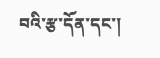བའི་རྩ་དོན་དང་།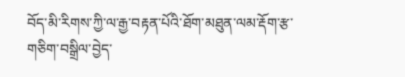བོད་མི་རིགས་ཀྱི་ལ་རྒྱ་བརྟན་པོའི་ཐོག་མཐུན་ལམ་རྡོག་རྩ་གཅིག་བསྒྲིལ་བྱེད་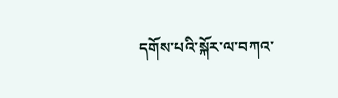དགོས་པའི་སྐོར་ལ་བཀའ་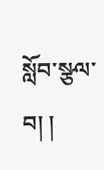སློབ་སྩལ་བ། །